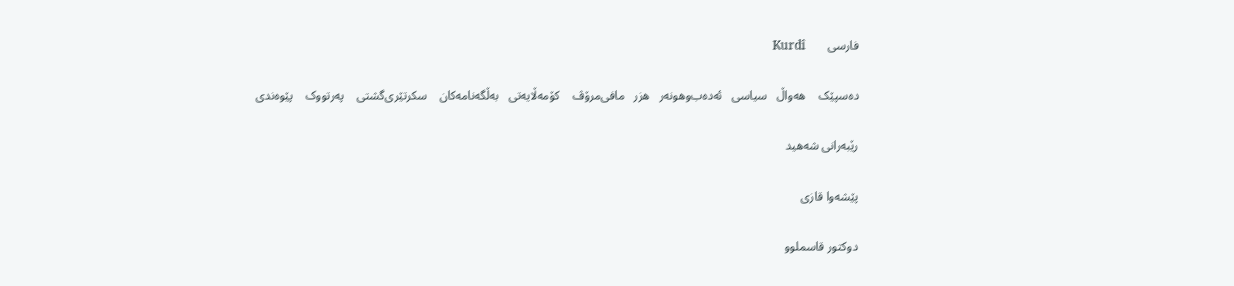فارسی       Kurdî

ده‌سپێک    هه‌واڵ   سیاسی   ئه‌ده‌ب‌وهونه‌ر   هزر   مافی‌مرۆڤ    کۆمه‌ڵایه‌تی   به‌ڵگه‌نامه‌کان    سکرتێری‌گشتی    په‌رتووک    پێوه‌ندی

رێبه‌رانی شه‌هید

پێشه‌وا قازی‌

دوكتور قاسملوو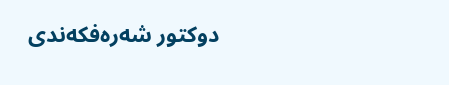دوكتور شه‌ره‌فکه‌ندی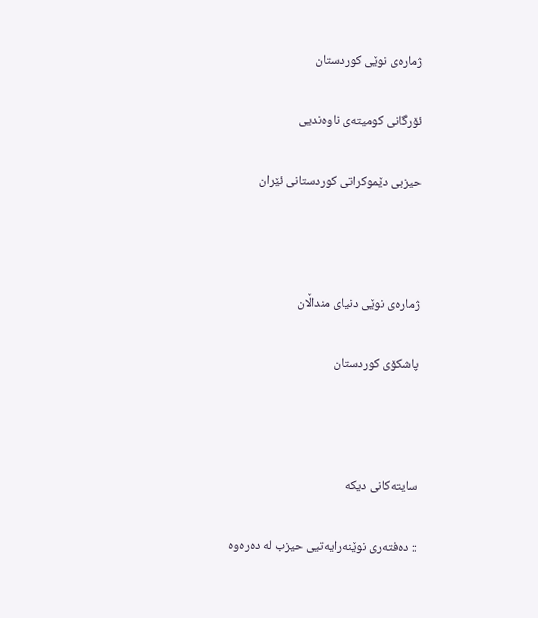ژماره‌ی نوێی كوردستان

ئۆرگانی كومیته‌ی ناوه‌ندیی

حیزبی دێموكراتی كوردستانی ئێران



ژماره‌ی نوێی دنیای منداڵان

پاشكۆی كوردستان



سایته‌کانی دیکه

:: ده‌فته‌ری نوێنه‌رایه‌تیی حیزب له ده‌ره‌وه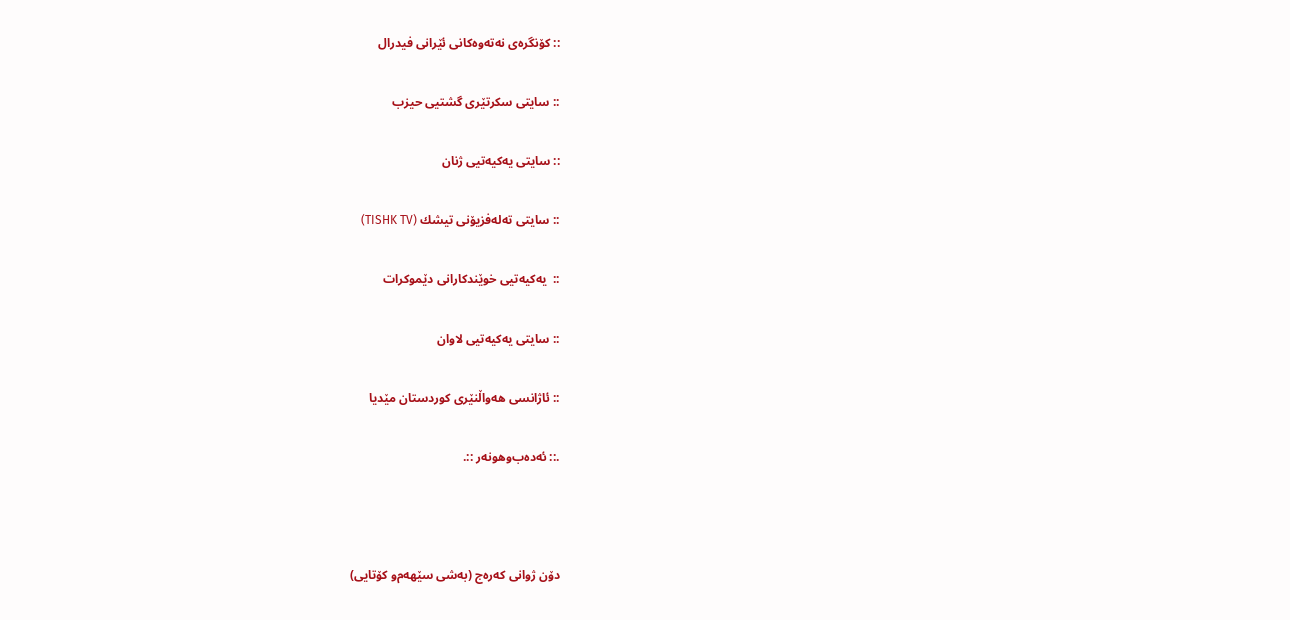:: كۆنگره‌ی‌ نه‌ته‌وه‌كانی‌ ئێرانی‌ فیدرال

:: سایتی سکرتێری گشتیی حیزب

:: سایتی یه‌كیه‌تیی ژنان

:: سایتی ته‌له‌فزیۆنی‌ تیشك (TISHK TV)

::  یه‌كیه‌تیی‌ خوێندكارانی‌ دێموكرات

:: سایتی یه‌کیه‌تیی لاوان

:: ئاژانسی هه‌واڵنێری كوردستان مێدیا

.:: ئه‌ده‌ب‌وهونه‌ر ::.



دۆن ژوانی‌ كه‌ره‌ج (به‌شی‌ سێهه‌م‌و كۆتایی‌)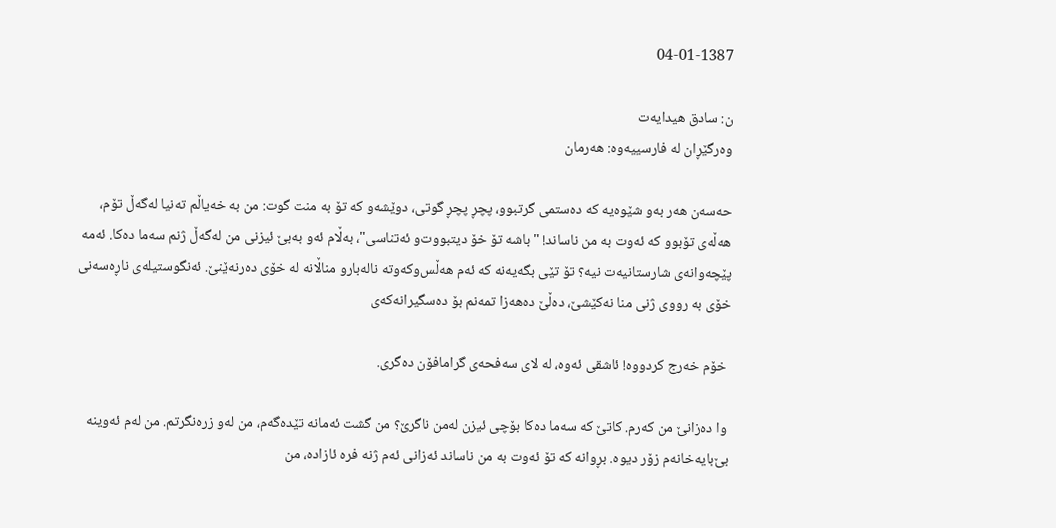04-01-1387

ن: سادق هیدایه‌ت
وه‌رگێڕان له‌ فارسییه‌وه‌: هه‌رمان

حه‌سه‌ن هه‌ر به‌و شێوه‌یه‌ كه‌ ده‌ستمی‌ گرتبوو، پچڕ پچڕ گوتی‌، دوێشه‌و كه‌ تۆ به‌ منت گوت: من به‌ خه‌یاڵم ته‌نیا له‌گه‌ڵ تۆم، هه‌ڵه‌ی‌ تۆبوو كه‌ ئه‌وت به‌ من ناساند! "باشه‌ تۆ خۆ دیتبووت‌و ئه‌تناسی"، به‌ڵام ئه‌و به‌بێ‌ ئیزنی‌ من له‌گه‌ڵ ژنم سه‌ما ده‌كا. ئه‌مه‌ پێچه‌وانه‌ی‌ شارستانیه‌ت نیه‌؟ تۆ تێی‌ بگه‌یه‌نه‌ كه‌ ئه‌م هه‌ڵس‌وكه‌وته‌ ناله‌بار‌و مناڵانه‌ له‌ خۆی ده‌رنه‌ێنێ‌. ئه‌نگوستیله‌ی‌ ناڕه‌سه‌نی‌ خۆی به‌ رووی‌ ژنی‌ منا نه‌كێشێ‌، ده‌ڵێ‌ ده‌هه‌زا تمه‌نم بۆ ده‌سگیرانه‌كه‌ی

 خۆم خه‌رج كردووه‌! ئاشقی‌ ئه‌وه‌، له‌ لای‌ سه‌فحه‌ی‌ گرامافۆن ده‌گری‌.

 وا ده‌زانێ‌ من كه‌رم. كاتێ‌ كه‌ سه‌ما ده‌كا بۆچی‌ ئیزن له‌من ناگرێ‌؟ من گشت ئه‌مانه‌ تێده‌گه‌م، من له‌و زره‌نگرتم. من له‌م ئه‌وینه‌ بێ‌بایه‌خانه‌م زۆر دیوه‌. بڕوانه‌ كه‌ تۆ ئه‌وت به‌ من ناساند ئه‌زانی‌ ئه‌م ژنه‌ فره‌ ئازاده‌، من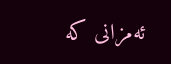ئه‌مزانی‌ كه‌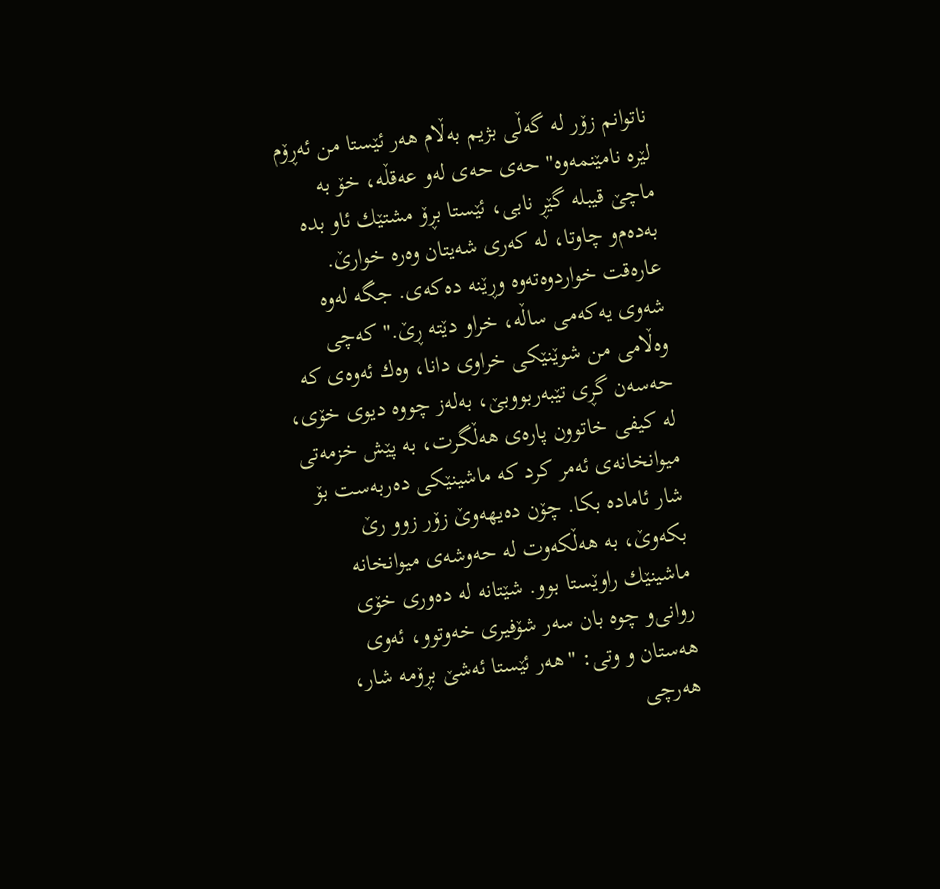ناتوانم زۆر له‌ گه‌ڵی‌ بژیم به‌ڵام هه‌ر ئێستا من ئه‌ڕۆم لێره‌ نامێنمه‌وه‌" حه‌ی‌ حه‌ی‌ له‌و عه‌قڵه‌، خۆ به‌ ماچێ‌ قیبله‌ گێڕ نابی‌، ئێستا بڕۆ مشتێك ئاو بده‌ به‌ده‌م‌و چاوتا، له‌ كه‌ری‌ شه‌یتان وه‌ره‌ خوارێ‌. عاره‌قت خواردوه‌ته‌وه‌ وڕێنه‌ ده‌كه‌ی‌. جگه‌ له‌وه‌ شه‌وی‌ یه‌كه‌می‌ ساڵه‌، خراو دێته‌ ڕێ‌." كه‌چی‌ وه‌ڵامی‌ من شوێنێكی‌ خراوی‌ دانا، وه‌ك ئه‌وه‌ی‌ كه‌ حه‌سه‌ن گڕی‌ تێبه‌ربووبێ‌، به‌له‌ز چووه‌ دیوی‌ خۆی، له‌ كیفی‌ خاتوون پاره‌ی‌ هه‌ڵگرت، به‌ پێش خزمه‌تی‌ میوانخانه‌ی‌ ئه‌مر كرد كه‌ ماشینێكی‌ ده‌ربه‌ست بۆ شار ئاماده‌ بكا. چۆن ده‌یهه‌وێ‌ زۆر زوو رێ بكه‌وێ‌، به‌ هه‌ڵكه‌وت له‌ حه‌وشه‌ی‌ میوانخانه‌ ماشینێك راوێستا بوو. شێتانه‌ له‌ ده‌وری‌ خۆی روانی‌‌و چوه‌ بان سه‌ر شۆفیری‌ خه‌وتوو، ئه‌وی‌ هه‌ستان و وتی‌: "هه‌ر ئێستا ئه‌شێ‌ بڕۆمه‌ شار، هه‌رچی‌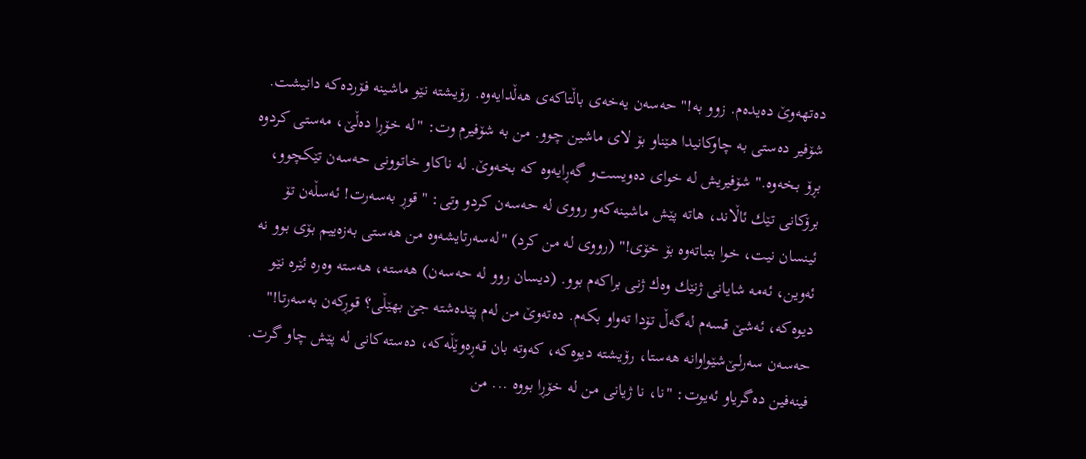ده‌تهه‌وێ‌ ده‌یده‌م. زوو به‌!" حه‌سه‌ن یه‌خه‌ی‌ باڵتاكه‌ی‌ هه‌ڵدایه‌وه‌. رۆیشته‌ نێو ماشینه‌ فۆرده‌كه‌ دانیشت. شۆفیر ده‌ستی‌ به‌ چاوكانیدا هێنا‌و بۆ لای‌ ماشین چوو. من به‌ شۆفیرم وت: "له‌ خۆڕا ده‌ڵێ‌، مه‌ستی‌ كردوه‌ بڕۆ بـخه‌وه‌." شۆفیریش له‌ خوای‌ ده‌ویست‌و گه‌ڕایه‌وه‌ كه‌ بخه‌وێ‌. له‌ ناكاو خاتوونی‌ حه‌سه‌ن تێكچوو، برۆكانی‌ تێك ئاڵاند، هاته‌ پێش ماشینه‌كه‌‌و رووی‌ له‌ حه‌سه‌ن كرد‌و وتی‌: "قوڕ به‌سه‌رت! ئه‌سڵه‌ن تۆ ئینسان نیت، خوا بتباته‌وه‌ بۆ خۆی!" (رووی‌ له‌ من كرد) "له‌سه‌رتایشه‌وه‌ من هه‌ستی‌ به‌زه‌ییم بۆی بوو نه‌ ئه‌وین، ئه‌مه‌ شایانی‌ ژنێك وه‌ك ژنی‌ براكه‌م بوو. (دیسان روو له‌ حه‌سه‌ن) هه‌سته‌، هه‌سته‌ وه‌ره‌ ئێره‌ نێو دیوه‌كه‌، ئه‌شێ‌ قسه‌م له‌گه‌ڵ تۆدا ته‌واو بكه‌م. ده‌ته‌وێ‌ من له‌م پێده‌شته‌ جێ‌ بهێڵی‌؟ قوڕكه‌ن به‌سه‌رتا!" حه‌سه‌ن سه‌رلـێ‌شێواوانه‌ هه‌ستا، رۆیشته‌ دیوه‌كه‌، كه‌وته‌ بان قه‌ڕه‌وێڵه‌كه‌، ده‌سته‌كانی‌ له‌ پێش چاو گرت. فینه‌فین ده‌گریا‌و ئه‌یوت: "نا، نا ژیانی‌ من له‌ خۆڕا بووه‌ ... من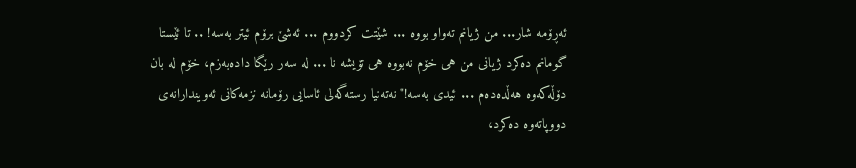ئه‌ڕۆمه‌ شار... من ژیانم ته‌واو بووه‌ ... شێتت كردووم ... ئه‌شێ‌ برۆم ئیتر به‌سه‌! .. تا ئێستا گومانم ده‌كرد ژیانی‌ من هی خۆم نه‌بووه‌ هی‌ تۆیشه‌ نا ... له‌ سه‌ر رێگا داده‌به‌زم، خۆم له‌ بان دۆڵه‌كه‌وه‌ هه‌ڵده‌ده‌م ... ئیدی‌ به‌سه‌!" نه‌ته‌نیا رسته‌گه‌لی‌ ئاسایی‌ رۆمانه‌ نزمه‌كانی‌ ئه‌ویندارانه‌ی‌ دووپاته‌وه‌ ده‌كرد،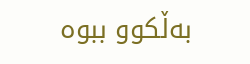به‌ڵكوو ببوه‌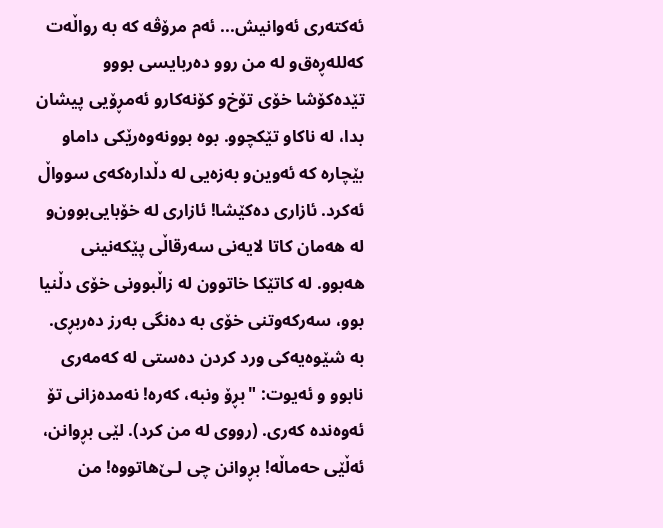ئه‌كته‌ری‌ ئه‌وانیش... ئه‌م مرۆڤه‌ كه‌ به‌ رواڵه‌ت كه‌لله‌ڕه‌ق‌و له‌ من روو ده‌ربایسی بوو‌و تێده‌كۆشا خۆی تۆخ‌و كۆنه‌كار‌و ئه‌مڕۆیی‌ پیشان بدا، له‌ ناكاو تێكچوو. بوه‌ بوونه‌وه‌رێكی‌ داما‌و بێچاره‌ كه‌ ئه‌وین‌و به‌زه‌یی‌ له‌ دڵداره‌كه‌ی‌ سوواڵ ئه‌كرد. ئازاری‌ ده‌كێشا! ئازاری‌ له‌ خۆبایی‌بوون‌و له‌ هه‌مان كاتا لایه‌نی‌ سه‌رقاڵی‌ پێكه‌نینی‌ هه‌بوو. له‌ كاتێكا خاتوون له‌ زاڵبوونی‌ خۆی دڵنیا بوو، سه‌ركه‌وتنی‌ خۆی به‌ ده‌نگی‌ به‌رز ده‌ربڕی‌.
به‌ شێوه‌یه‌كی‌ ورد كردن ده‌ستی‌ له‌ كه‌مه‌ری‌ نابوو و ئه‌یوت: "بڕۆ ونبه‌، كه‌ره‌! نه‌مده‌زانی‌ تۆ ئه‌وه‌نده‌ كه‌ری‌. (رووی‌ له‌ من كرد). لێی‌ بڕوانن، ئه‌ڵێی‌ حه‌ماڵه‌! بڕوانن چی‌ لـێ‌هاتووه‌! من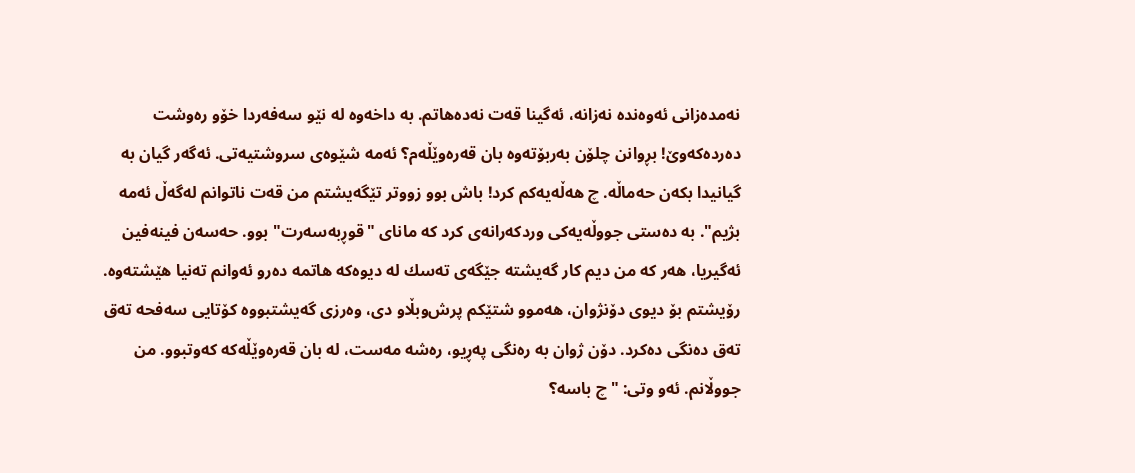نه‌مده‌زانی‌ ئه‌وه‌نده‌ نه‌زانه‌، ئه‌گینا قه‌ت نه‌ده‌هاتم. به‌ داخه‌وه‌ له‌ نێو سه‌فه‌ردا خۆو ره‌وشت ده‌رده‌كه‌وێ‌! بڕوانن چلۆن به‌ربۆته‌وه‌ بان قه‌ره‌وێڵه‌م؟ ئه‌مه‌ شێوه‌ی‌ سروشتیه‌تی‌. ئه‌گه‌ر گیان به‌ گیانیدا بكه‌ن حه‌ماڵه‌. چ هه‌ڵه‌یه‌كم كرد! باش بوو زووتر تێگه‌یشتم من قه‌ت ناتوانم له‌گه‌ڵ ئه‌مه‌ بژیم". به‌ ده‌ستی‌ جووڵه‌یه‌كی‌ وردكه‌رانه‌ی‌ كرد كه‌ مانای‌ "قوڕبه‌سه‌رت" بوو. حه‌سه‌ن فینه‌فین ئه‌گیریا، هه‌ر كه‌ من دیم كار گه‌یشته‌ جێگه‌ی‌ ته‌سك له‌ دیوه‌كه‌ هاتمه‌ ده‌رو ئه‌وانم ته‌نیا هێشته‌وه‌. رۆیشتم بۆ دیوی‌ دۆنژوان، هه‌موو شتێكم پرش‌وبڵاو دی‌، وه‌رزی‌ گه‌یشتبووه‌ كۆتایی‌ سه‌فحه‌ ته‌ق ته‌ق ده‌نگی‌ ده‌كرد. دۆن ژوان به‌ ره‌نگی‌ په‌ڕیو، ره‌شه‌ مه‌ست، له‌ بان قه‌ره‌وێڵه‌كه‌ كه‌وتبوو. من جووڵانم. ئه‌و وتی‌: "چ باسه‌؟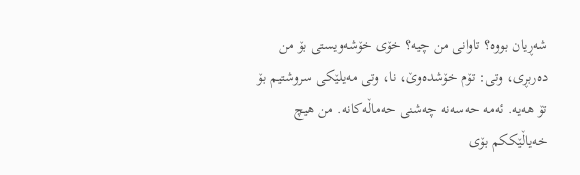شه‌ڕیان بووه‌؟ تاوانی‌ من چیه‌؟ خۆی خۆشه‌ویستی‌ بۆ من ده‌ربڕی‌، وتی‌: تۆم خۆشده‌وێ‌، نا، وتی‌ مه‌یلێكی‌ سروشتیم بۆ تۆ هه‌یه‌. ئه‌مه‌ حه‌سه‌نه‌ چه‌شنی‌ حه‌ماڵه‌كانه‌. من هیچ خه‌یاڵێككم بۆی‌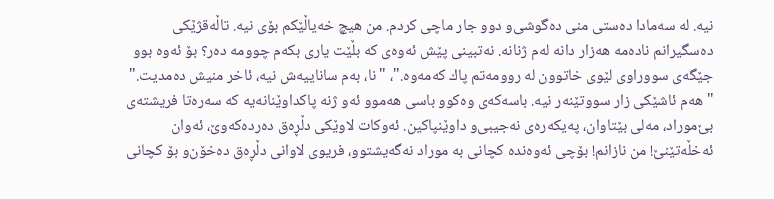نیه‌. له‌ سه‌مادا ده‌ستی‌ منی‌ ده‌گوشی‌و دوو جار ماچی‌ كردم. من هیچ خه‌یاڵێكم بۆی نیه‌. تاڵه‌قژێكی‌ ده‌سگیرانم ناده‌مه‌ هه‌زار دانه‌ له‌م ژنانه‌. نه‌تبینی‌ پێش ئه‌وه‌ی‌ كه‌ بڵێت یاری‌ بكه‌م چوومه‌ ده‌ر؟ بۆ ئه‌وه‌ بوو جێگه‌ی‌ سووراوی‌ لێوی‌ خاتوون له‌ روومه‌تم پاك كه‌مه‌وه‌."، "نا، به‌م ساناییه‌ش نیه‌، ئاخر منیش ده‌مدیت." " هه‌م ئاشێكی‌ زار سووتێنه‌ر نیه‌. باسه‌كه‌ی‌ وه‌كوو باسی هه‌موو ئه‌و ژنه‌ پاكداوێنانه‌یه‌ كه‌ سه‌ره‌تا فریشته‌ی‌ بێ‌موراد، مه‌لی‌ بێتاوان، په‌یكه‌ره‌ی‌ نه‌جیبی‌‌و داوێنپاكین. ئه‌وكات لاوێكی‌ دڵڕه‌ق ده‌رده‌كه‌وێ‌، ئه‌وان ئه‌خڵه‌تێنێ‌! من نازانم! بۆچی‌ ئه‌وه‌نده‌ كچانی‌ به‌ موراد نه‌گه‌یشتوو، فریوی‌ لاوانی‌ دڵڕه‌ق ده‌خۆن‌و بۆ كچانی‌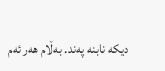دیكه‌ نابنه‌ په‌ند. به‌ڵام هه‌ر ئه‌م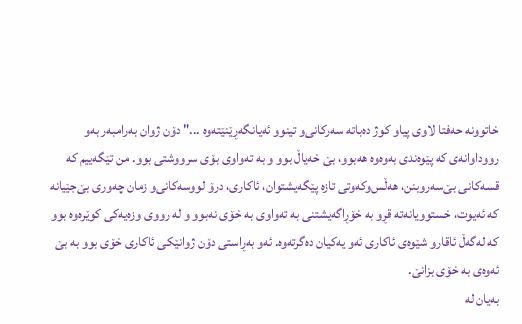خاتوونه‌ حه‌فتا لاوی‌ پیاو كوژ ده‌باته‌ سه‌ركانی‌‌و تینوو ئه‌یانگه‌ڕێنێته‌وه‌ ..." دۆن ژوان به‌رامبه‌ر به‌و رووداوانه‌ی‌ كه‌ پێوه‌ندی‌ به‌وه‌وه‌ هه‌بوو، بێ‌ خه‌یاڵ بوو و به‌ ته‌واوی‌ بۆی سرووشتی‌ بوو. من تێگه‌ییم كه‌ قسه‌كانی‌ بێ‌سه‌روبنن، هه‌ڵس‌وكه‌وتی‌ تازه‌ پێگه‌یشتوان، ئاكاری‌، درۆ لووسه‌كانی‌‌و زمان چه‌وری‌ بێ‌جێیانه‌ كه‌ ئه‌یوت، خستوویانه‌ته‌ قڕ‌و به‌ خۆڕاگه‌یشتنی‌ به‌ ته‌واوی‌ به‌ خۆی نه‌بوو و له‌ رووی‌ وزه‌یه‌كی‌ كوێره‌وه‌ بوو كه‌ له‌گه‌ڵ ئاقار‌و شێوه‌ی‌ ئاكاری‌ ئه‌و یه‌كیان ده‌گرته‌وه‌. ئه‌و به‌ڕاستی‌ دۆن ژوانێكی‌ ئاكاری‌ خۆی بوو به‌ بێ‌ ئه‌وه‌ی‌ به‌ خۆی بزانێ‌.
به‌یان له‌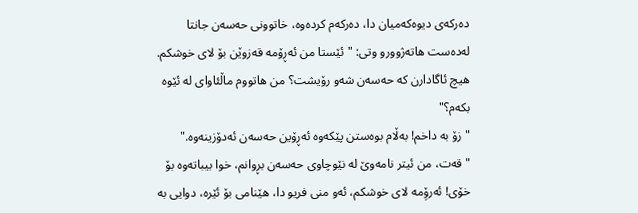ده‌ركه‌ی‌ دیوه‌كه‌میان دا، ده‌ركه‌م كرده‌وه‌، خاتوونی‌ حه‌سه‌ن جانتا له‌ده‌ست هاته‌ژوور‌و وتی‌: "ئێستا من ئه‌ڕۆمه‌ قه‌زوێن بۆ لای‌ خوشكم. هیچ ئاگادارن كه‌ حه‌سه‌ن شه‌و رۆیشت؟ من هاتووم ماڵئاوای‌ له‌ ئێوه‌ بكه‌م؟"
"زۆ به‌ داخم! به‌ڵام بوه‌ستن پێكه‌وه‌ ئه‌ڕۆین حه‌سه‌ن ئه‌دۆزینه‌وه‌." "قه‌ت، من ئیتر نامه‌وێ‌ له‌ نێوچاوی‌ حه‌سه‌ن بڕوانم، خوا بیباته‌وه‌ بۆ خۆی! ئه‌رۆِمه‌ لای‌ خوشكم، ئه‌و منی‌ فریو دا، هێنامی‌ بۆ ئێره‌، دوایی‌ به‌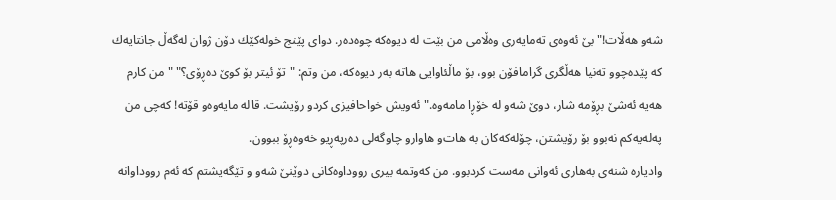شه‌و هه‌ڵات!" بێ‌ ئه‌وه‌ی‌ ته‌مایه‌ری‌ وه‌ڵامی‌ من بێت له‌ دیوه‌كه‌ چوه‌ده‌ر. دوای‌ پێنج خوله‌كێك دۆن ژوان له‌گه‌ڵ جانتایه‌ك كه‌ پێده‌چوو ته‌نیا هه‌ڵگری‌ گرامافۆن بوو، بۆ ماڵئاوایی‌ هاته‌ به‌ر دیوه‌كه‌، من وتم: "تۆ ئیتر بۆ كوێ‌ ده‌ڕۆی؟" " من كارم هه‌یه‌ ئه‌شێ‌ بڕۆمه‌ شار، دوێ‌ شه‌و له‌ خۆڕا مامه‌وه‌." ئه‌ویش خواحافیزی‌ كرد‌و رۆیشت. قاله‌ مایه‌وه‌و قۆته‌! كه‌چی‌ من په‌له‌یه‌كم نه‌بوو بۆ رۆیشتن، چۆله‌كه‌كان به‌ هات‌و هاوار‌و چاوگه‌لی‌ ده‌رپه‌ڕیو خه‌وه‌ڕۆ ببوون.
وادیاره‌ شنه‌ی‌ به‌هاری‌ ئه‌وانی‌ مه‌ست كردبوو. من كه‌وتمه‌ بیری‌ رووداوه‌كانی‌ دوێنێ‌ شه‌و و تێگه‌یشتم كه‌ ئه‌م رووداوانه‌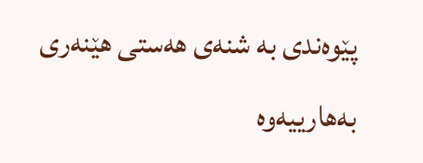پێوه‌ندی‌ به‌ شنه‌ی‌ هه‌ستی‌ هێنه‌ری‌ به‌هارییه‌وه‌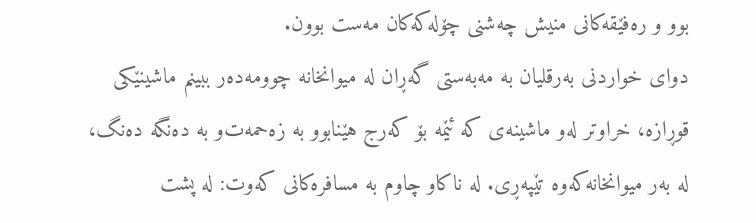بوو و ره‌فێقه‌كانی‌ منیش چه‌شنی‌ چۆله‌كه‌كان مه‌ست بوون.
دوای‌ خواردنی‌ به‌رقلیان به‌ مه‌به‌ستی‌ گه‌ڕان له‌ میوانخانه‌ چوومه‌ده‌ر ببینم ماشینێكی‌ قوڕازه‌، خراوتر له‌و ماشینه‌ی‌ كه‌ ئێمه‌ بۆ كه‌رج هێنابوو به‌ زه‌حمه‌ت‌و به‌ ده‌نگه‌ ده‌نگ، له‌ به‌ر میوانخانه‌كه‌وه‌ تێپه‌ڕی‌. له‌ ناكاو چاوم به‌ مسافره‌كانی‌ كه‌وت: له‌ پشت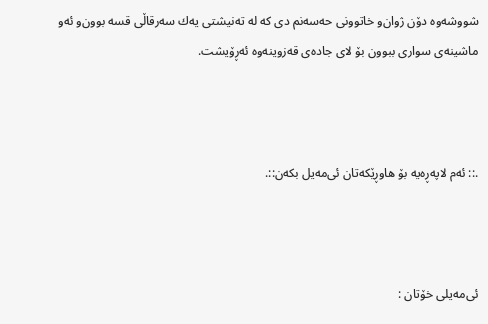شووشه‌وه‌ دۆن ژوان‌و خاتوونی‌ حه‌سه‌نم دی‌ كه‌ له‌ ته‌نیشتی‌ یه‌ك سه‌رقاڵی‌ قسه‌ بوون‌و ئه‌و ماشینه‌ی‌ سواری‌ ببوون بۆ لای‌ جاده‌ی‌ قه‌زوینه‌وه‌ ئه‌ڕۆیشت.



.:: ئه‌م لاپه‌ڕه‌یه بۆ هاوڕێکه‌تان ئی‌مه‌یل بکه‌ن::.



ئی‌مه‌یلی خۆتان :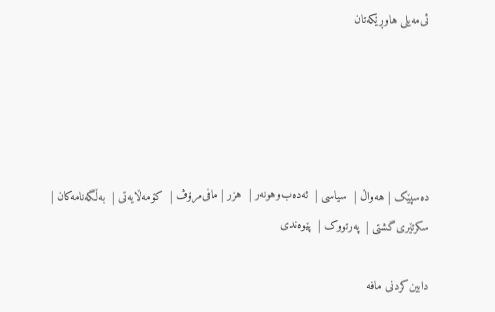ئی‌مه‌یلی هاوڕێکه‌تان





ده‌سپێک | هه‌واڵ |  سیاسی |  ئه‌ده‌ب‌وهونه‌ر |  هزر | مافی‌مرۆڤ |  کۆمه‌ڵایه‌تی |  به‌ڵگه‌نامه‌کان |  سکرتێری‌گشتی |  په‌رتووک |  پێوه‌ندی

دابین‌كردنی‌ مافه‌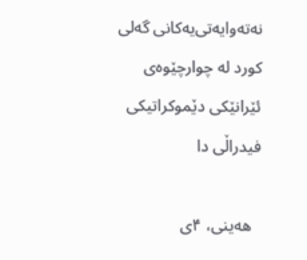نه‌ته‌وایه‌تی‌یه‌کانی گه‌لی‌ كورد له‌ چوارچێوه‌ی ئێرانێکی دێموكراتیكی‌ فیدراڵی‌ دا

  هه‌ینی، ۴‌ی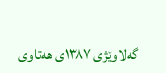گه‌لاوێژی ۱۳۸۷ی هه‌تاوی